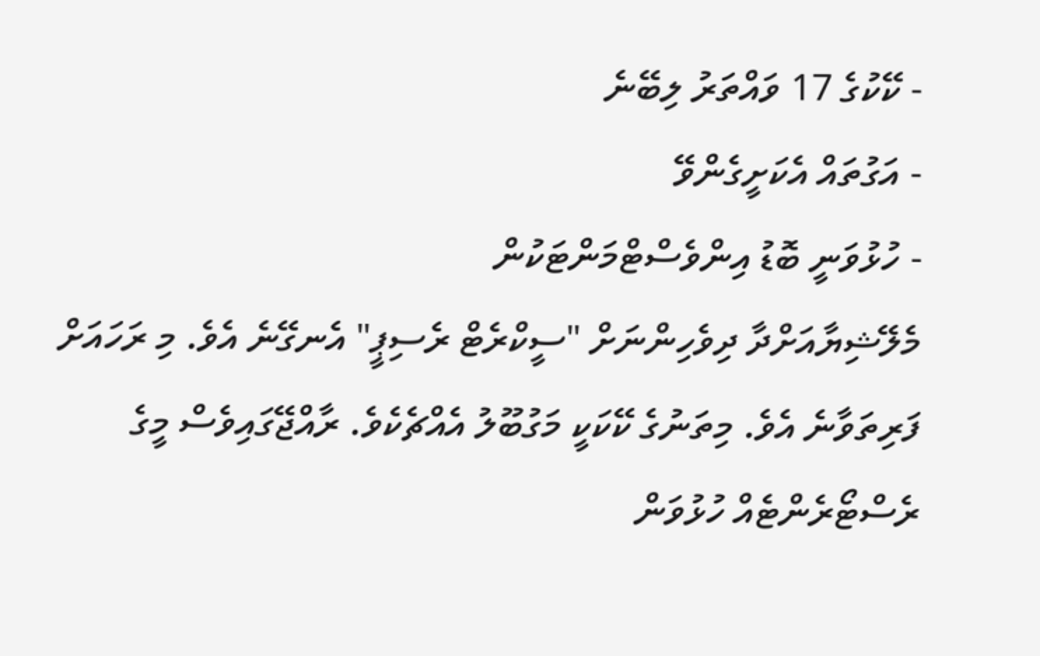- ކޭކުގެ 17 ވައްތަރު ލިބޭނެ
- އަގުތައް އެކަށީގެންވޭ
- ހުޅުވަނީ ބޮޑު އިންވެސްޓްމަންޓަކުން
މެލޭޝިޔާއަށްދާ ދިވެހިންނަށް "ސީކްރެޓް ރެސިޕީ" އެނގޭނެ އެވެ. މި ރަހައަށް ފަރިތަވާނެ އެވެ. މިތަނުގެ ކޭކަކީ މަގުބޫލު އެއްޗެކެވެ. ރާއްޖޭގައިވެސް މީގެ ރެސްޓޯރެންޓެއް ހުޅުވަން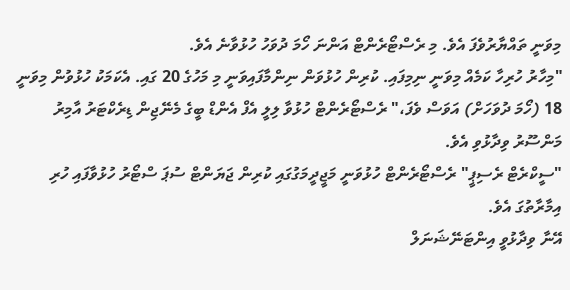މިވަނީ ތައްޔާރުވެފަ އެވެ. މި ރެސްޓޯރެންޓް އަންނަ ހޯމަ ދުވަހު ހުޅުވާނެ އެވެ.
"މިހާރު ހުރިހާ ކަމެއް މިވަނީ ނިމިފައި. ކުރިން ހުޅުވަން ނިންމާފައިވަނީ މި މަހުގެ 20 ގައި. އެކަމަކު ހުޅުވުން މިވަނީ 18 (ހޯމަ ދުވަހަށް) އަވަސް ވެފަ،" ރެސްޓޯރެންޓް ހުޅުވާ ލިލީ އެފް އެންޑް ބީގެ މެނޭޖިން ޑިރެކްޓަރު އާމިރު މަންސޫރު ވިދާޅުވި އެވެ.
"ސީކްރެޓް ރެސިޕީ" ރެސްޓޯރެންޓް ހުޅުވަނީ މަޖީދީމަގުގައި ކުރިން ޖަޔަންޓް ސުޕަ ސްޓޯރު ހުޅުވާފައި ހުރި އިމާރާތުގަ އެވެ.
އޭނާ ވިދާޅުވީ އިންޓަނޭޝަނަލް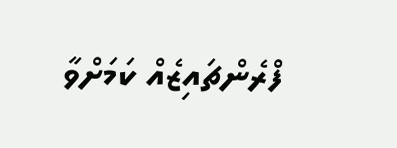ފްރެންޗައިޒެއް ކަމަށްވާ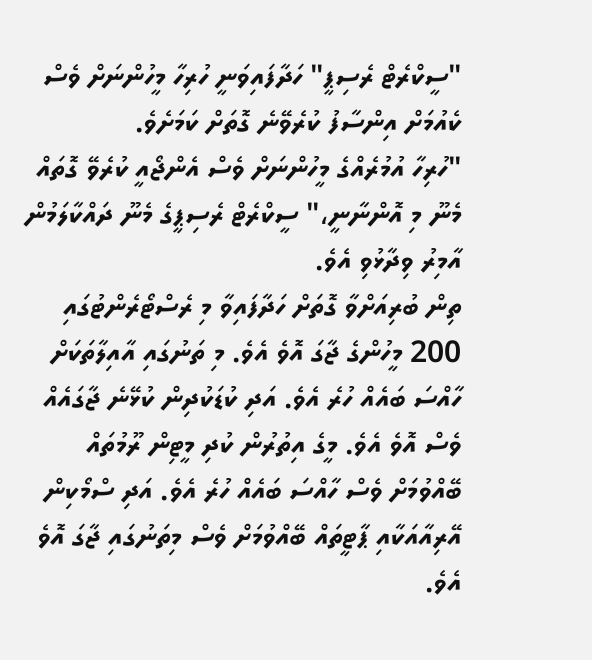"ސީކްރެޓް ރެސިޕީ" ހަދާފައިވަނީ ހުރިހާ މީހުންނަށް ވެސް ކެއުމަށް އިންސާފު ކުރެވޭނެ ގޮތަށް ކަމަށެވެ.
"ހުރިހާ އުމުރެއްގެ މީހުންނަށް ވެސް އެންޖޯއީ ކުރެވޭ ގޮތައް މެނޫ މި އޮންނާނީ،" ސީކްރެޓް ރެސިޕީގެ މެނޫ ދައްކާލަމުން އާމިރު ވިދާޅުވި އެވެ.
ތިން ބުރިއަށްވާ ގޮތަށް ހަދާފައިވާ މި ރެސްޓޯރެންޓުގައި 200 މީހުންގެ ޖާގަ އޮވެ އެވެ. މި ތަނުގައި އާއިލާތަކަށް ހާއްސަ ބައެއް ހުރެ އެވެ. އަދި ކުޑަކުދިން ކުޅޭނެ ޖާގައެއް ވެސް އޮވެ އެވެ. މީގެ އިތުރުން ކުދި މީޓިން ރޫމުތައް ބޭއްވުމަށް ވެސް ހާއްސަ ބައެއް ހުރެ އެވެ. އަދި ސްމޯކިން އޭރިއާއަކާއި ޕާޓީތައް ބޭއްވުމަށް ވެސް މިތަނުގައި ޖާގަ އޮވެ އެވެ.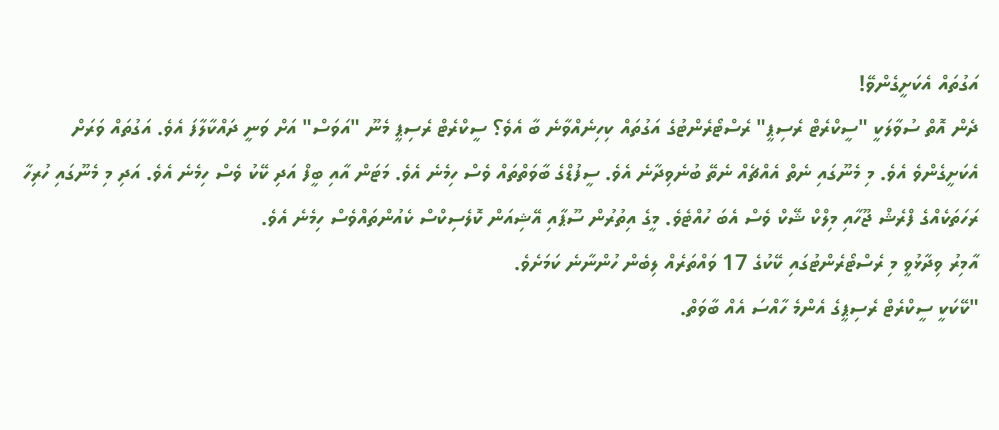އަގުތައް އެކަށީގެންވޭ!
ދެން އޮތް ސުވާލަކީ "ސީކްރެޓް ރެސިޕީ" ރެސްޓޯރެންޓުގެ އަގުތައް ކިހިނެއްވާނެ ބާ އެވެ؟ ސީކްރެޓް ރެސިޕީ މެނޫ "އަވަސް" އަށް ވަނީ ދައްކާލާފަ އެވެ. އަގުތައް ވަރަށް އެކަށީގެންވެ އެވެ. މި މެނޫގައި ނެތް އެއްޗެއް ނެތޭ ބުނެވިދާނެ އެވެ. ސީފުޑްގެ ބާވަތްތައް ވެސް ހިމެނެ އެވެ. މަޓަން އާއި ބީފް އަދި ކޭކު ވެސް ހިމެނެ އެވެ. އަދި މި މެނޫގައި ހުރިހާ ރަހަތަކެއްގެ ފްރެޝް ޖޫހާއި މިލްކް ޝޭކް ވެސް އެބަ ހުއްޓެވެ. މީގެ އިތުރުން ސޫޕާއި އޭޝިއަން ކޮލެސިކްސް ކެއުންތައްވެސް ހިމެނެ އެވެ.
އާމިރު ވިދާޅުވީ މި ރެސްޓޯރެންޓުގައި ކޭކުގެ 17 ވައްތަރެއް ލިބެން ހުންނާނެ ކަމަށެވެ.
"ކޭކަކީ ސީކްރެޓް ރެސިޕީގެ އެންމެ ހާއްސަ އެއް ބާވަތް.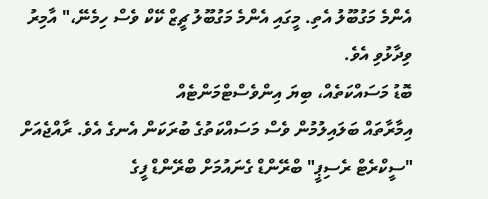އެންމެ މަގުބޫލު އެތި. މީގައި އެންމެ މަގުބޫލު ޗީޒް ކޭކް ވެސް ހިމެނޭ،" އާމިރު ވިދާޅުވި އެވެ.
ބޮޑު މަސައްކަތެއް، ބިޔަ އިންވެސްޓްމަންޓެއް
އިމާރާތައް ބަލައިލުމުން ވެސް މަސައްކަތުގެ ބުރަކަން އެނގެ އެވެ. ރާއްޖެއަށް "ސީކްރެޓް ރެސިޕީ" ބްރޭންޑް ގެނައުމަށް ބްރޭންޑް ފީގެ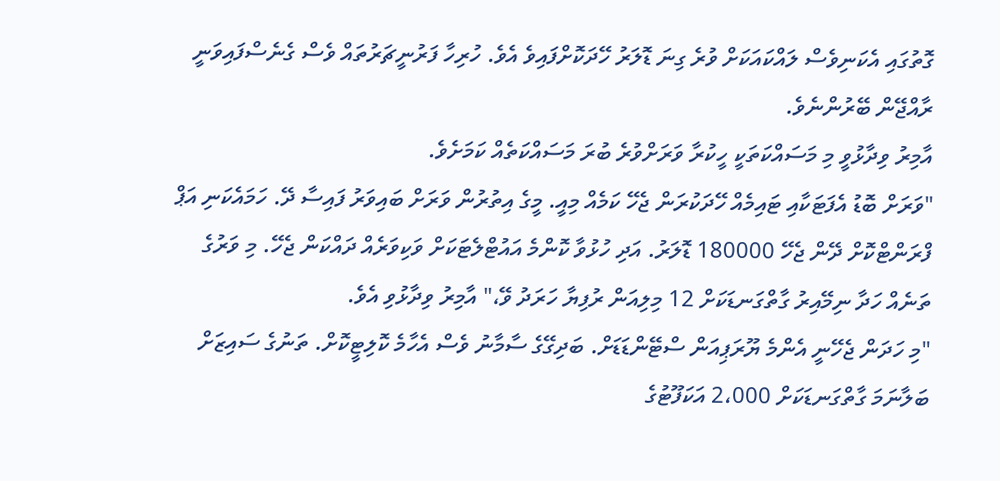ގޮތުގައި އެކަނިވެސް ލައްކައަކަށް ވުރެ ގިނަ ޑޮލަރު ހޭދަކޮށްފައިވެ އެވެ. ހުރިހާ ފަރުނީޗަރުތައް ވެސް ގެނެސްފައިވަނީ ރާއްޖޭން ބޭރުންނެވެ.
އާމިރު ވިދާޅުވީ މި މަސައްކަތަކީ ހީކުރާ ވަރަށްވުރެ ބުރަ މަސައްކަތެއް ކަމަށެވެ.
"ވަރަށް ބޮޑު އެފަޓަކާއި ޓައިމެއް ހޭދަކުރަން ޖެހޭ ކަމެއް މިއީ. މީގެ އިތުރުން ވަރަށް ބައިވަރު ފައިސާ ދޭ. ހަމައެކަނި އަޕް ފްރަންޓްކޮށް ދޭން ޖެހޭ 180000 ޑޮލަރު. އަދި ހުޅުވާ ކޮންމެ އައުޓްލެޓަކަށް ވަކިވަރެއް ދައްކަން ޖެހޭ. މި ވަރުގެ ތަނެއް ހަދާ ނިމޭއިރު ގާތްގަނޑަކަށް 12 މިލިއަން ރުފިޔާ ހަރަދު ވޭ،" އާމިރު ވިދާޅުވި އެވެ.
"މި ހަދަން ޖެހޭނީ އެންމެ ޔޫރަޕިއަން ސްޓޭންޑަޑަށް. ބަދިގޭގެ ސާމާނު ވެސް އެހާމެ ކޮލިޓީކޮށް. ތަނުގެ ސައިޒަށް ބަލާނަމަ ގާތްގަނޑަކަށް 2،000 އަކަފޫޓުގެ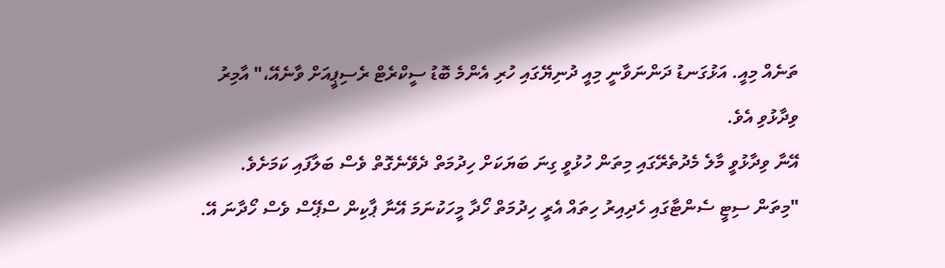ތަނެއް މިއީ. އަޅުގަނޑު ދަންނަވާނީ މިއީ ދުނިޔޭގައި ހުރި އެންމެ ބޮޑު ސީކްރެޓް ރެސިޕީއަށް ވާނެއޭ،" އާމިރު ވިދާޅުވި އެވެ.
އޭނާ ވިދާޅުވީ މާލެ މެދުތެރޭގައި މިތަން ހުޅުވީ ގިނަ ބަޔަކަށް ހިދުމަތް ދެވޭނެގޮތް ވެސް ބަލާފައި ކަމަށެވެ.
"މިތަން ސިޓީ ސެންޓާގައި ހެދިއިރު ހިތައް އެރީ ހިދުމަތް ހޯދާ މީހަކުނަމަ އޭނާ ޕާކިން ސްޕޭސް ވެސް ހޯދާނަ އޭ.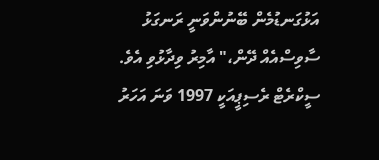އަޅުގަނޑުމެން ބޭނުންވަނީ ރަނގަޅު ސާވިސްއެއް ދޭން،" އާމިރު ވިދާޅުވި އެވެ.
ސީކްރެޓް ރެސިޕީއަކީ 1997 ވަނަ އަހަރު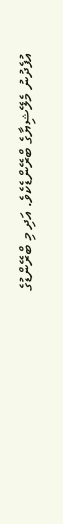އުފެދުނު މެލޭޝިޔާގެ ބްރޭންޑެކެވެ. އަދި މި ބްރޭންޑުގެ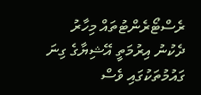ރެސްޓޯރެންޓުތައް މިހާރު ދެކުނު އިރުމަތީ އޭޝިޔާގެ ގިނަ ގައުމުތަކުގައި ވެސް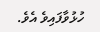ހުޅުވާފައިވެ އެވެ.